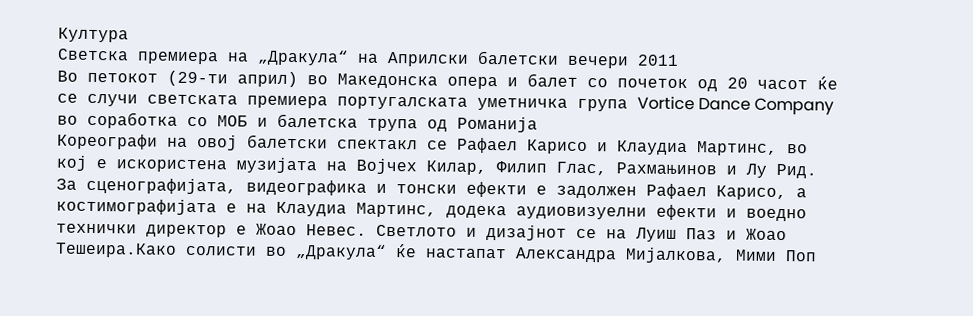Култура
Светска премиера на „Дракула“ на Априлски балетски вечери 2011
Во петокот (29-ти април) во Македонска опера и балет со почеток од 20 часот ќе се случи светската премиера португалската уметничка група Vortice Dance Company во соработка со МОБ и балетска трупа од Романија
Кореографи на овој балетски спектакл се Рафаел Карисо и Клаудиа Мартинс, во кој е искористена музијата на Војчех Килар, Филип Глас, Рахмањинов и Лу Рид. За сценографијата, видеографика и тонски ефекти е задолжен Рафаел Карисо, а костимографијата е на Клаудиа Мартинс, додека аудиовизуелни ефекти и воедно технички директор е Жоао Невес. Светлото и дизајнот се на Луиш Паз и Жоао Тешеира.Како солисти во „Дракула“ ќе настапат Александра Мијалкова, Мими Поп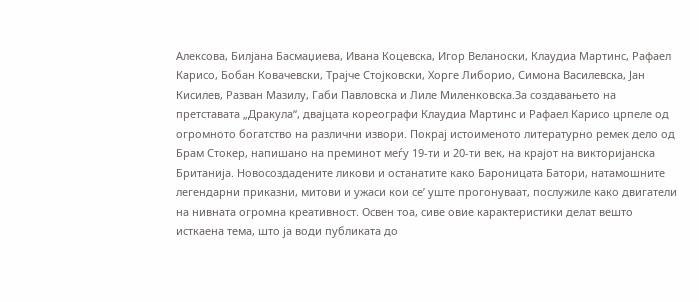Алексова, Билјана Басмаџиева, Ивана Коцевска, Игор Веланоски, Клаудиа Мартинс, Рафаел Карисо, Бобан Ковачевски, Трајче Стојковски, Хорге Либорио, Симона Василевска, Јан Кисилев, Разван Мазилу, Габи Павловска и Лиле Миленковска.За создавањето на претставата „Дракула“, двајцата кореографи Клаудиа Мартинс и Рафаел Карисо црпеле од огромното богатство на различни извори. Покрај истоименото литературно ремек дело од Брам Стокер, напишано на преминот меѓу 19-ти и 20-ти век, на крајот на викторијанска Британија. Новосоздадените ликови и останатите како Бароницата Батори, натамошните легендарни приказни, митови и ужаси кои се’ уште прогонуваат, послужиле како двигатели на нивната огромна креативност. Освен тоа, сиве овие карактеристики делат вешто исткаена тема, што ја води публиката до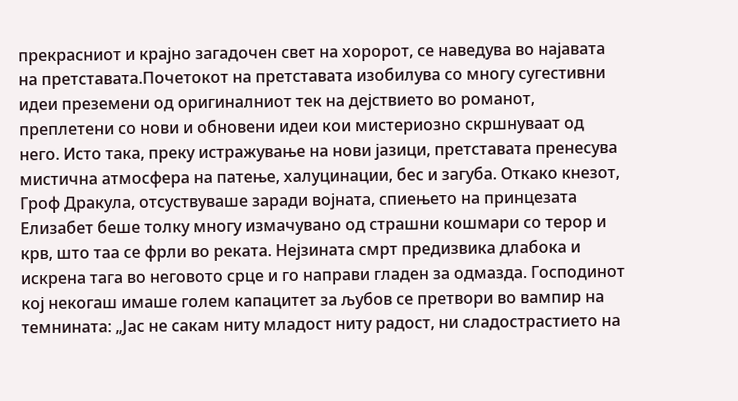прекрасниот и крајно загадочен свет на хоророт, се наведува во најавата на претставата.Почетокот на претставата изобилува со многу сугестивни идеи преземени од оригиналниот тек на дејствието во романот, преплетени со нови и обновени идеи кои мистериозно скршнуваат од него. Исто така, преку истражување на нови јазици, претставата пренесува мистична атмосфера на патење, халуцинации, бес и загуба. Откако кнезот, Гроф Дракула, отсуствуваше заради војната, спиењето на принцезата Елизабет беше толку многу измачувано од страшни кошмари со терор и крв, што таа се фрли во реката. Нејзината смрт предизвика длабока и искрена тага во неговото срце и го направи гладен за одмазда. Господинот кој некогаш имаше голем капацитет за љубов се претвори во вампир на темнината: „Јас не сакам ниту младост ниту радост, ни сладострастието на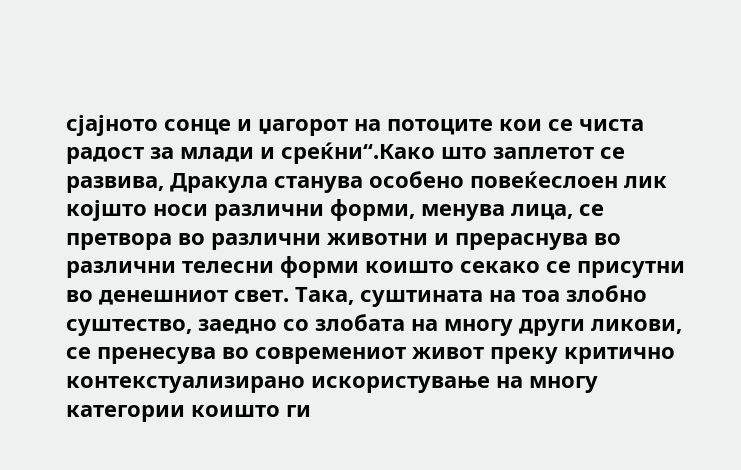сјајното сонце и џагорот на потоците кои се чиста радост за млади и среќни“.Како што заплетот се развива, Дракула станува особено повеќеслоен лик којшто носи различни форми, менува лица, се претвора во различни животни и прераснува во различни телесни форми коишто секако се присутни во денешниот свет. Така, суштината на тоа злобно суштество, заедно со злобата на многу други ликови, се пренесува во современиот живот преку критично контекстуализирано искористување на многу категории коишто ги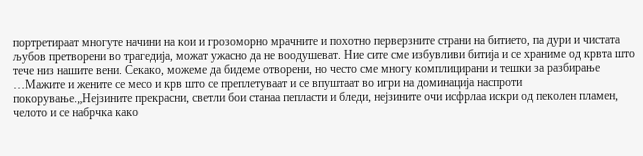портретираат многуте начини на кои и грозоморно мрачните и похотно перверзните страни на битието, па дури и чистата љубов претворени во трагедија, можат ужасно да не воодушеват. Ние сите сме избувливи битија и се храниме од крвта што тече низ нашите вени. Секако, можеме да бидеме отворени, но често сме многу комплицирани и тешки за разбирање …Мажите и жените се месо и крв што се преплетуваат и се впуштаат во игри на доминација наспроти покорување.„Нејзините прекрасни, светли бои станаа пепласти и бледи, нејзините очи исфрлаа искри од пеколен пламен, челото и се набрчка како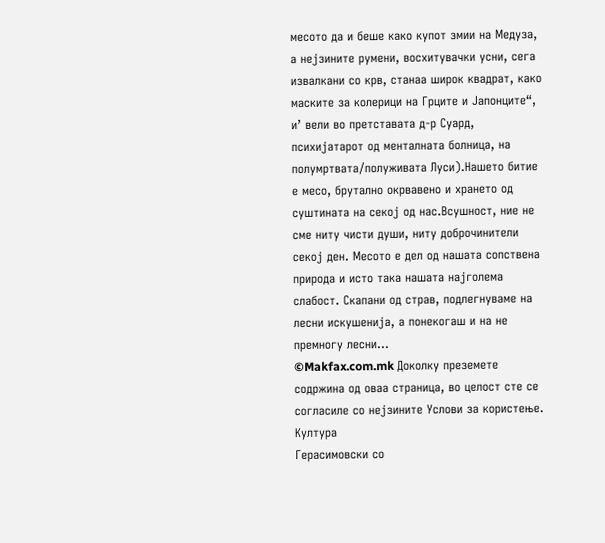месото да и беше како купот змии на Медуза, а нејзините румени, восхитувачки усни, сега извалкани со крв, станаа широк квадрат, како маските за колерици на Грците и Јапонците“, и’ вели во претставата д-р Суард, психијатарот од менталната болница, на полумртвата/полуживата Луси).Нашето битие е месо, брутално окрвавено и хрането од суштината на секој од нас.Всушност, ние не сме ниту чисти души, ниту доброчинители секој ден. Месото е дел од нашата сопствена природа и исто така нашата најголема слабост. Скапани од страв, подлегнуваме на лесни искушенија, а понекогаш и на не премногу лесни…
©Makfax.com.mk Доколку преземете содржина од оваа страница, во целост сте се согласиле со нејзините Услови за користење.
Култура
Герасимовски со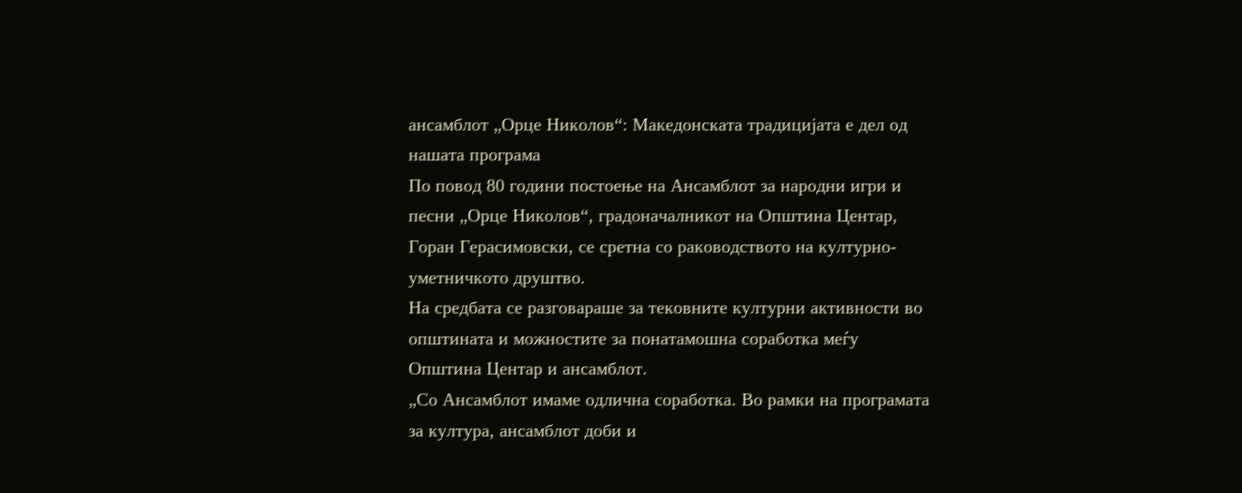ансамблот „Орце Николов“: Македонската традицијата е дел од нашата програма
По повод 80 години постоење на Ансамблот за народни игри и песни „Орце Николов“, градоначалникот на Општина Центар, Горан Герасимовски, се сретна со раководството на културно-уметничкото друштво.
На средбата се разговараше за тековните културни активности во општината и можностите за понатамошна соработка меѓу Општина Центар и ансамблот.
„Со Ансамблот имаме одлична соработка. Во рамки на програмата за култура, ансамблот доби и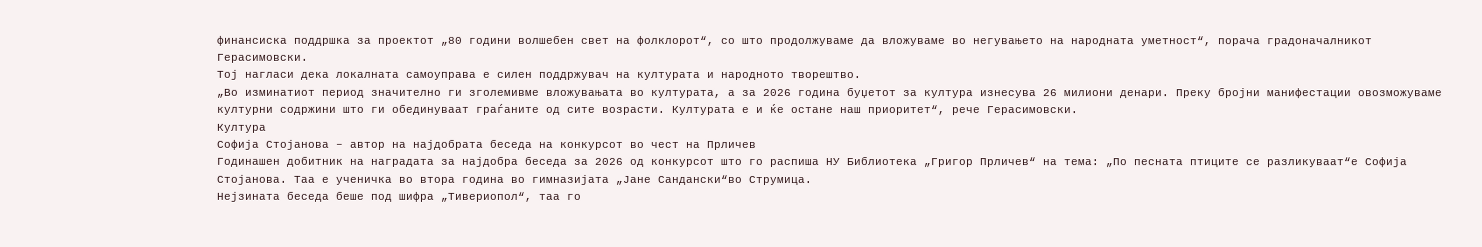финансиска поддршка за проектот „80 години волшебен свет на фолклорот“, со што продолжуваме да вложуваме во негувањето на народната уметност“, порача градоначалникот Герасимовски.
Тој нагласи дека локалната самоуправа е силен поддржувач на културата и народното творештво.
„Во изминатиот период значително ги зголемивме вложувањата во културата, а за 2026 година буџетот за култура изнесува 26 милиони денари. Преку бројни манифестации овозможуваме културни содржини што ги обединуваат граѓаните од сите возрасти. Културата е и ќе остане наш приоритет“, рече Герасимовски.
Култура
Софија Стојанова – автор на најдобрата беседа на конкурсот во чест на Прличев
Годинашен добитник на наградата за најдобра беседа за 2026 од конкурсот што го распиша НУ Библиотека „Григор Прличев“ на тема: „По песната птиците се разликуваат“е Софија Стојанова. Таа е ученичка во втора година во гимназијата „Јане Сандански“во Струмица.
Нејзината беседа беше под шифра „Тивериопол“, таа го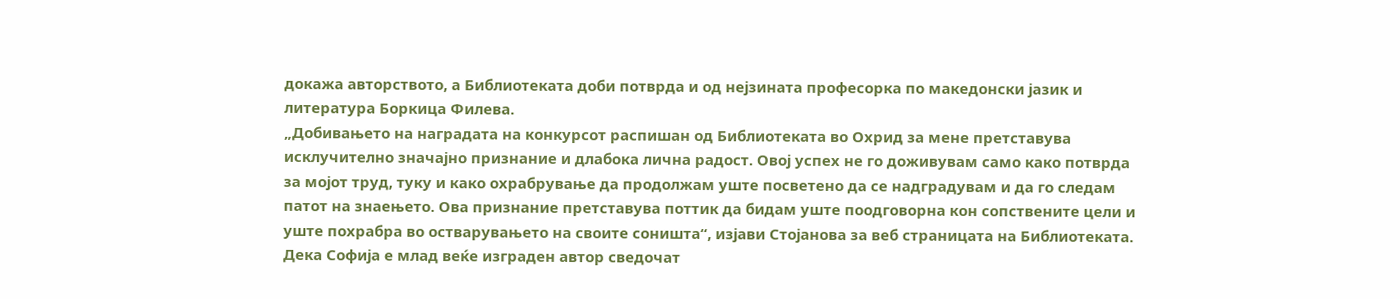докажа авторството, а Библиотеката доби потврда и од нејзината професорка по македонски јазик и литература Боркица Филева.
„Добивањето на наградата на конкурсот распишан од Библиотеката во Охрид за мене претставува исклучително значајно признание и длабока лична радост. Овој успех не го доживувам само како потврда за мојот труд, туку и како охрабрување да продолжам уште посветено да се надградувам и да го следам патот на знаењето. Ова признание претставува поттик да бидам уште поодговорна кон сопствените цели и уште похрабра во остварувањето на своите соништа“, изјави Стојанова за веб страницата на Библиотеката.
Дека Софија е млад веќе изграден автор сведочат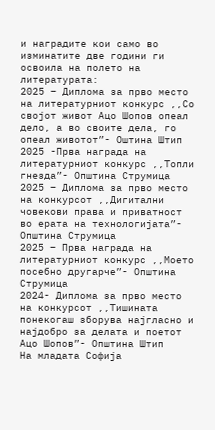и наградите кои само во изминатите две години ги освоила на полето на литературата:
2025 – Диплома за прво место на литературниот конкурс ,,Со својот живот Ацо Шопов опеал дело, а во своите дела, го опеал животот”- Оштина Штип
2025 -Прва награда на литературниот конкурс ,,Топли гнезда”- Општина Струмица
2025 – Диплома за прво место на конкурсот ,,Дигитални човекови права и приватност во ерата на технологијата”- Општина Струмица
2025 – Прва награда на литературниот конкурс ,,Моето посебно другарче”- Општина Струмица
2024- Диплома за прво место на конкурсот ,,Тишината понекогаш зборува најгласно и најдобро за делата и поетот Ацо Шопов”- Општина Штип
На младата Софија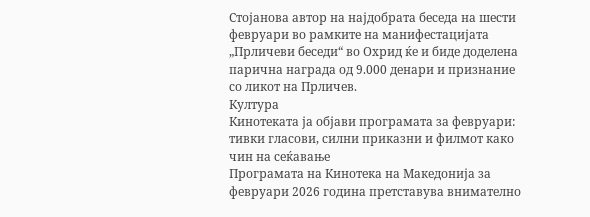Стојанова автор на најдобрата беседа на шести февруари во рамките на манифестацијата „Прличеви беседи“ во Охрид ќе и биде доделена парична награда од 9.000 денари и признание со ликот на Прличев.
Култура
Кинотеката ја објави програмата за февруари: тивки гласови, силни приказни и филмот како чин на сеќавање
Програмата на Кинотека на Македонија за февруари 2026 година претставува внимателно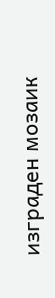изграден мозаик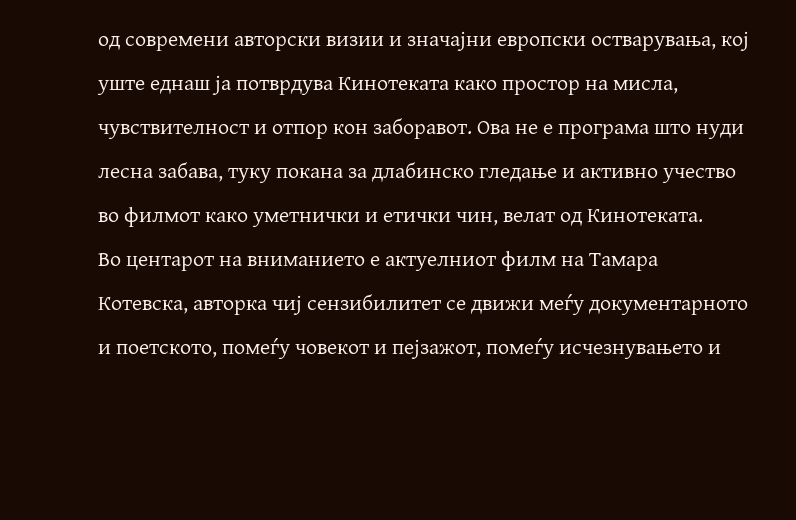од современи авторски визии и значајни европски остварувања, кој уште еднаш ја потврдува Кинотеката како простор на мисла, чувствителност и отпор кон заборавот. Ова не е програма што нуди лесна забава, туку покана за длабинско гледање и активно учество во филмот како уметнички и етички чин, велат од Кинотеката.
Во центарот на вниманието е актуелниот филм на Тамара Котевска, авторка чиј сензибилитет се движи меѓу документарното и поетското, помеѓу човекот и пејзажот, помеѓу исчезнувањето и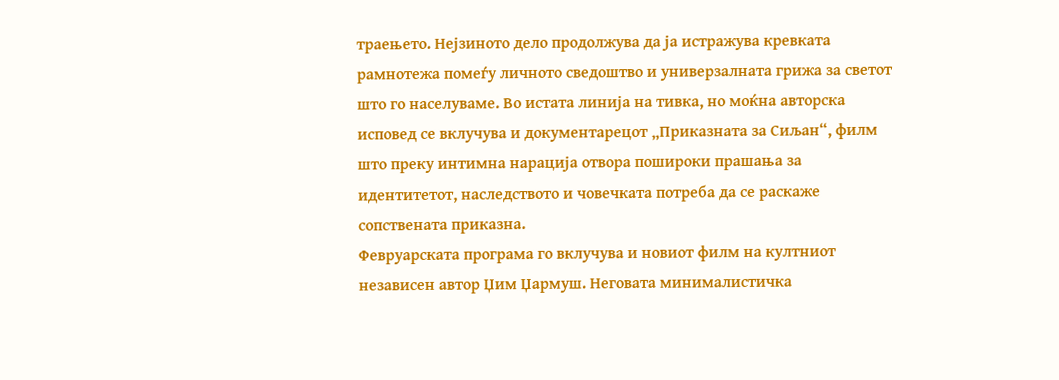траењето. Нејзиното дело продолжува да ја истражува кревката рамнотежа помеѓу личното сведоштво и универзалната грижа за светот што го населуваме. Во истата линија на тивка, но моќна авторска исповед се вклучува и документарецот „Приказната за Сиљан“, филм што преку интимна нарација отвора пошироки прашања за идентитетот, наследството и човечката потреба да се раскаже сопствената приказна.
Февруарската програма го вклучува и новиот филм на култниот независен автор Џим Џармуш. Неговата минималистичка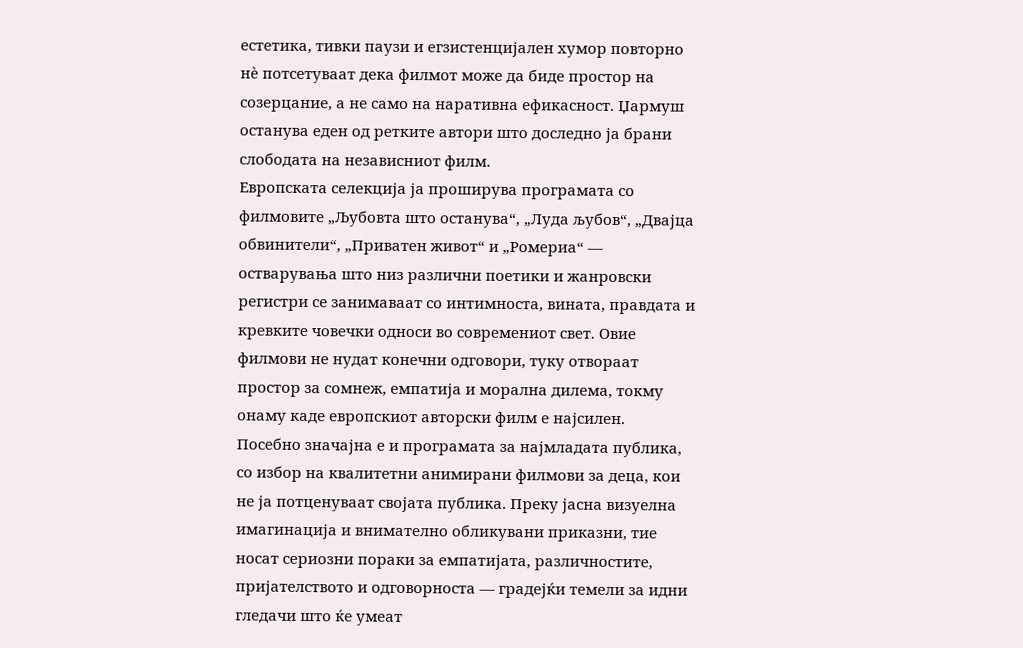естетика, тивки паузи и егзистенцијален хумор повторно нè потсетуваат дека филмот може да биде простор на созерцание, а не само на наративна ефикасност. Џармуш останува еден од ретките автори што доследно ја брани слободата на независниот филм.
Европската селекција ја проширува програмата со филмовите „Љубовта што останува“, „Луда љубов“, „Двајца обвинители“, „Приватен живот“ и „Ромериа“ — остварувања што низ различни поетики и жанровски регистри се занимаваат со интимноста, вината, правдата и кревките човечки односи во современиот свет. Овие филмови не нудат конечни одговори, туку отвораат простор за сомнеж, емпатија и морална дилема, токму онаму каде европскиот авторски филм е најсилен.
Посебно значајна е и програмата за најмладата публика, со избор на квалитетни анимирани филмови за деца, кои не ја потценуваат својата публика. Преку јасна визуелна имагинација и внимателно обликувани приказни, тие носат сериозни пораки за емпатијата, различностите, пријателството и одговорноста — градејќи темели за идни гледачи што ќе умеат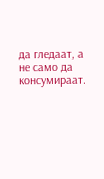да гледаат, а не само да консумираат.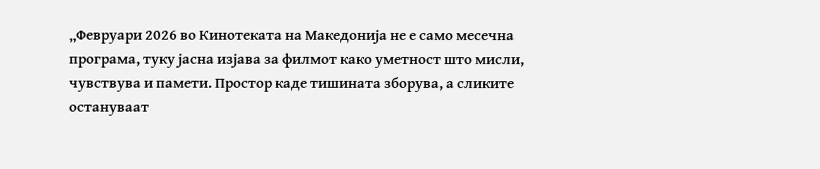„Февруари 2026 во Кинотеката на Македонија не е само месечна програма, туку јасна изјава за филмот како уметност што мисли, чувствува и памети. Простор каде тишината зборува, а сликите остануваат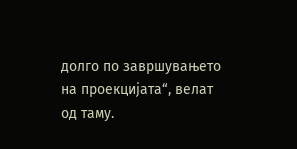долго по завршувањето на проекцијата“, велат од таму.